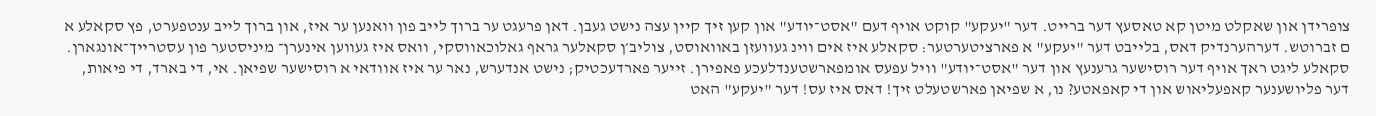צופרידן און שאקלט מיטן קא טאסעץ דער ברייט. דער "יעקע" קוקט אויף דעם "אסט־יודע" און קען זיך קיין עצה נישט געבן. דאן פרעגט ער ברוך לייב פון וואנען ער איז, און ברוך לייב ענטפערט, פץ סקאלע א ם זברוטש. דערהערנדיק דאס, בלייבט דער "יעקע" א פארציטערטער: סקאלע איז אים ווינ געוועזן באוואוסט, צוליב׳ן סקאלער גראף גאלוכאווסקי, וואס איז געווען אינערן־ מיניסטער פון עסטרייך־אונגארן. סקאלע ליגט ראך אויף דער רוסישער גרענעץ און דער "אסט־יודע" וויל עפעס אומפארשטענדלעכע פאפירן. זייער פארדעכטיק; נישט אנדערש, נאר ער איז אוודאי א רוסישער שפיאן. אי, די בארד, די פיאות, דער פליושענער קאפעליאוש און די קאפאטע? נו, א שפיאן פארשטעלט זיך! דאס איז עס! דער "יעקע" האט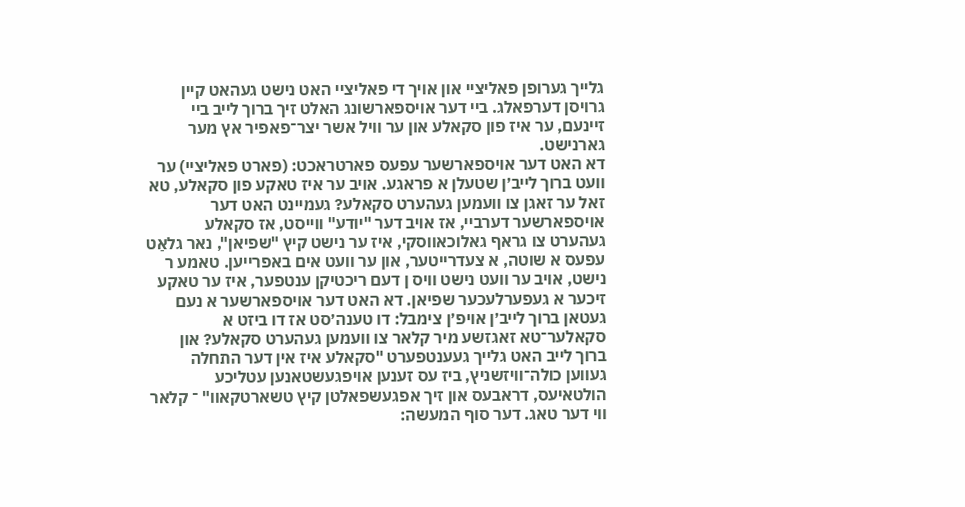גלייך גערופן פאליציי און אויך די פאליציי האט נישט געהאט קיין גרויסן דערפאלג. ביי דער אויספארשונג האלט זיך ברוך לייב ביי זיינעם, ער איז פון סקאלע און ער וויל אשר יצר־פאפיר אץ מער גארנישט.
דא האט דער אויספארשער עפעס פארטראכט: (פארט פאליציי) ער וועט ברוך לייב׳ן שטעלן א פראגע. אויב ער איז טאקע פון סקאלע, טא זאל ער זאגן צו וועמען געהערט סקאלע? געמיינט האט דער אויספארשער דערביי, אז אויב דער "יודע" ווייסט, אז סקאלע געהערט צו גראף גאלוכאווסקי, איז ער נישט קיץ "שפיאן", נאר גלאַט עפעס א שוטה, א צעדרייטער, און ער וועט אים באפרייען. טאמע ר נישט, אויב ער וועט נישט וויס ן דעם ריכטיקן ענטפער, איז ער טאקע זיכער א געפערלעכער שפיאן. דא האט דער אויספארשער א נעם געטאן ברוך לייב׳ן אויפ׳ן צימבל: דו טענה׳סט אז דו ביזט א סקאלער־טא זאגזשע מיר קלאר צו וועמען געהערט סקאלע? און ברוך לייב האט גלייך געענטפערט "סקאלע איז אין דער התחלה געווען כולה־וויזשניץ, ביז עס זענען אויפגעשטאנען עטליכע הולטאיעס, דראבעס און זיך אפגעשפאלטן קיץ טשארטקאוו" ־ קלאר ווי דער טאג. דער סוף המעשה: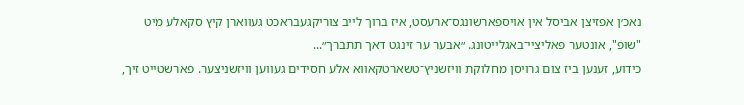נאכ׳ן אפזיצן אביסל אין אויספארשונגס־ארעסט, איז ברוך לייב צוריקגעבראכט געווארן קיץ סקאלע מיט "שופ", אונטער פאליציי־באגלייטונג. ״אבער ער זינגט דאך תתברך״...
כידוע, זענען ביז צום גרויסן מחלוקת וויזשניץ־טשארטקאווא אלע חסידים געווען וויזשניצער. פארשטייט זיך,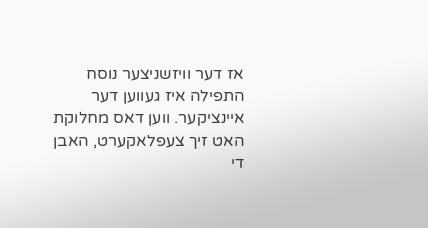אז דער וויזשניצער נוסח התפילה איז געווען דער איינציקער. ווען דאס מחלוקת האט זיך צעפלאקערט, האבן די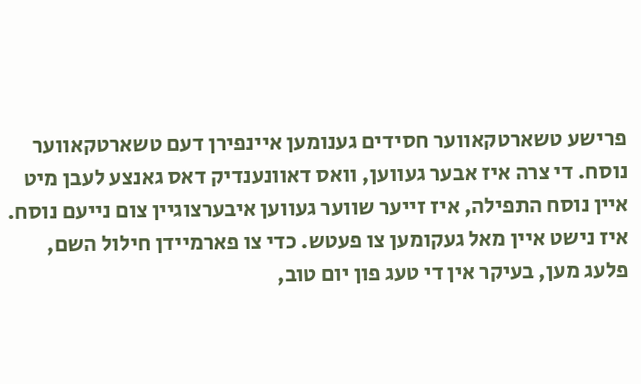פרישע טשארטקאווער חסידים גענומען איינפירן דעם טשארטקאווער נוסח. די צרה איז אבער געווען, וואס דאוונענדיק דאס גאנצע לעבן מיט איין נוסח התפילה, איז זייער שווער געווען איבערצוגיין צום נייעם נוסח. איז נישט איין מאל געקומען צו פעטש. כדי צו פארמיידן חילול השם, פלעג מען, בעיקר אין די טעג פון יום טוב,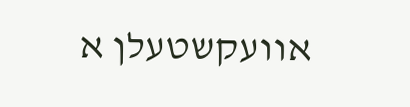אוועקשטעלן א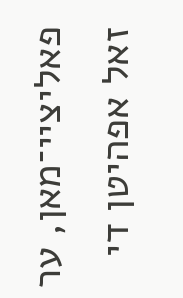פאליציי־מאן, ער זאל אפהיטן די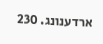ארדענונג. 230